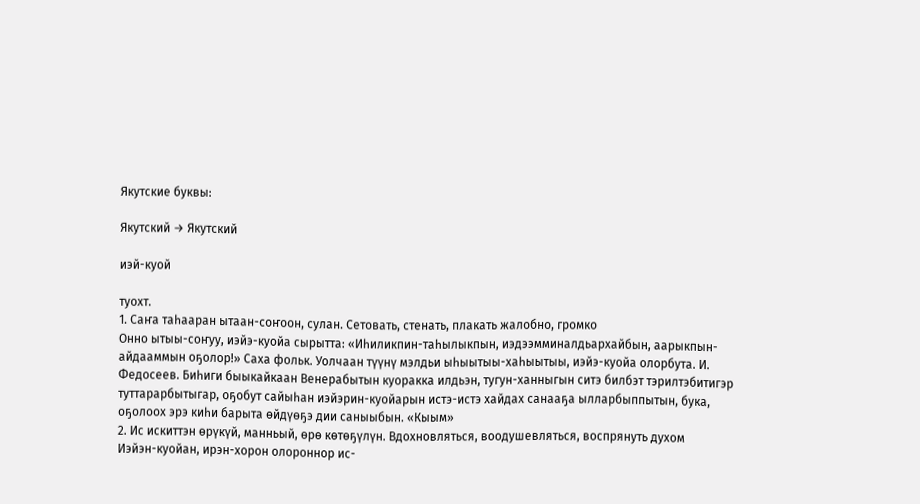Якутские буквы:

Якутский → Якутский

иэй-куой

туохт.
1. Саҥа таһааран ытаан-соҥоон, сулан. Сетовать, стенать, плакать жалобно, громко
Онно ытыы-соҥуу, иэйэ-куойа сырытта: «Иһиликпин-таһылыкпын, иэдээмминалдьархайбын, аарыкпын-айдааммын оҕолор!» Саха фольк. Уолчаан түүнү мэлдьи ыһыытыы-хаһыытыы, иэйэ-куойа олорбута. И. Федосеев. Биһиги быыкайкаан Венерабытын куоракка илдьэн, тугун-ханныгын ситэ билбэт тэрилтэбитигэр туттарарбытыгар, оҕобут сайыһан иэйэрин-куойарын истэ-истэ хайдах санааҕа ылларбыппытын, бука, оҕолоох эрэ киһи барыта өйдүөҕэ дии саныыбын. «Кыым»
2. Ис искиттэн өрүкүй, манньый, өрө көтөҕүлүн. Вдохновляться, воодушевляться, воспрянуть духом
Иэйэн-куойан, ирэн-хорон олороннор ис-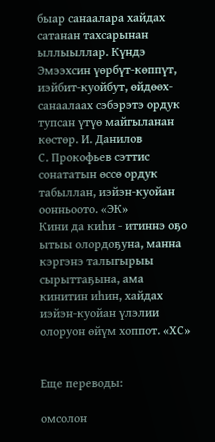быар санаалара хайдах сатанан тахсарынан ыллыыллар. Күндэ
Эмээхсин үөрбүт-көппүт, иэйбит-куойбут, өйдөөх-санаалаах сэбэрэтэ ордук тупсан үтүө майгыланан көстөр. И. Данилов
С. Прокофьев сэттис сонататын өссө ордук табыллан, иэйэн-куойан оонньоото. «ЭК»
Кини да киһи - итиннэ оҕо ытыы олордоҕуна, манна кэргэнэ талыгырыы сырыттаҕына, ама кинитин иһин, хайдах иэйэн-куойан үлэлии олоруон өйүм хоппот. «ХС»


Еще переводы:

омсолон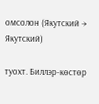омсолон (Якутский → Якутский)

туохт. Биллэр-көстөр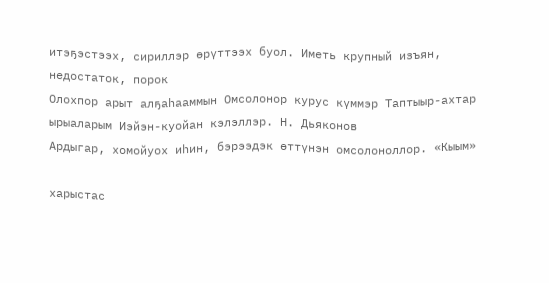итэҕэстээх, сириллэр өрүттээх буол. Иметь крупный изъян, недостаток, порок
Олохпор арыт алҕаһааммын Омсолонор курус күммэр Таптыыр-ахтар ырыаларым Иэйэн-куойан кэлэллэр. Н. Дьяконов
Ардыгар, хомойуох иһин, бэрээдэк өттүнэн омсолоноллор. «Кыым»

харыстас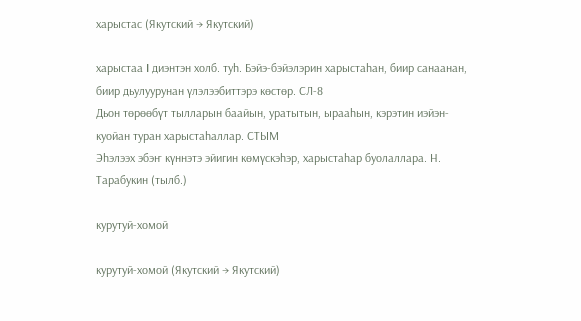харыстас (Якутский → Якутский)

харыстаа I диэнтэн холб. туһ. Бэйэ-бэйэлэрин харыстаһан, биир санаанан, биир дьулуурунан үлэлээбиттэрэ көстөр. СЛ-8
Дьон төрөөбүт тылларын баайын, уратытын, ырааһын, кэрэтин иэйэн-куойан туран харыстаһаллар. СТЫМ
Эһэлээх эбэҥ күннэтэ эйигин көмүскэһэр, харыстаһар буолаллара. Н. Тарабукин (тылб.)

курутуй-хомой

курутуй-хомой (Якутский → Якутский)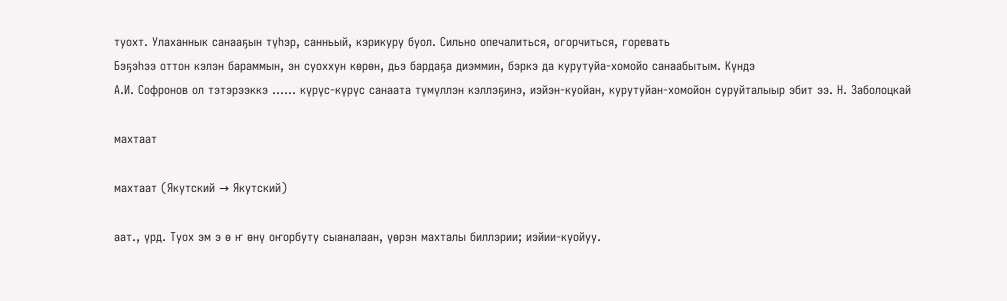туохт. Улаханнык санааҕын түһэр, санньый, кэрикуру буол. Сильно опечалиться, огорчиться, горевать
Бэҕэһээ оттон кэлэн бараммын, эн суоххун көрөн, дьэ бардаҕа диэммин, бэркэ да курутуйа-хомойо санаабытым. Күндэ
А.И. Софронов ол тэтэрээккэ …… күрүс-күрүс санаата түмүллэн кэллэҕинэ, иэйэн-куойан, курутуйан-хомойон суруйталыыр эбит ээ. Н. Заболоцкай

махтаат

махтаат (Якутский → Якутский)

аат., үрд. Туох эм э ө ҥ өнү оҥорбуту сыаналаан, үөрэн махталы биллэрии; иэйии-куойуу.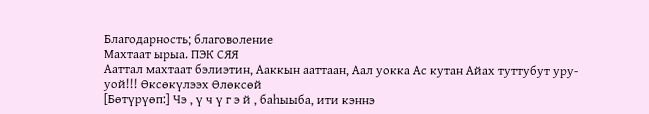Благодарность; благоволение
Махтаат ырыа. ПЭК СЯЯ
Ааттал махтаат бэлиэтин, Ааккын ааттаан, Аал уокка Ас кутан Айах туттубут уру-уой!!! Өксөкүлээх Өлөксөй
[Бөтүрүөп:] Чэ , ү ч ү г э й , баһыыба, ити кэннэ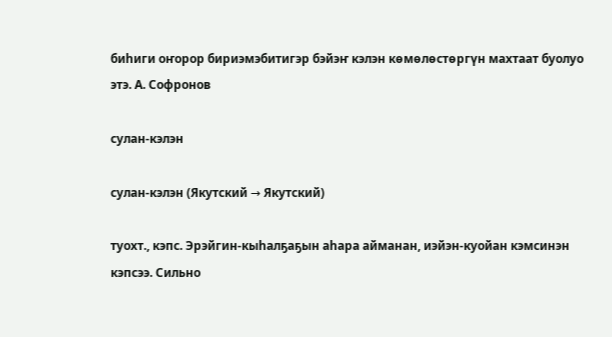биһиги оҥорор бириэмэбитигэр бэйэҥ кэлэн көмөлөстөргүн махтаат буолуо этэ. А. Софронов

сулан-кэлэн

сулан-кэлэн (Якутский → Якутский)

туохт., кэпс. Эрэйгин-кыһалҕаҕын аһара айманан, иэйэн-куойан кэмсинэн кэпсээ. Сильно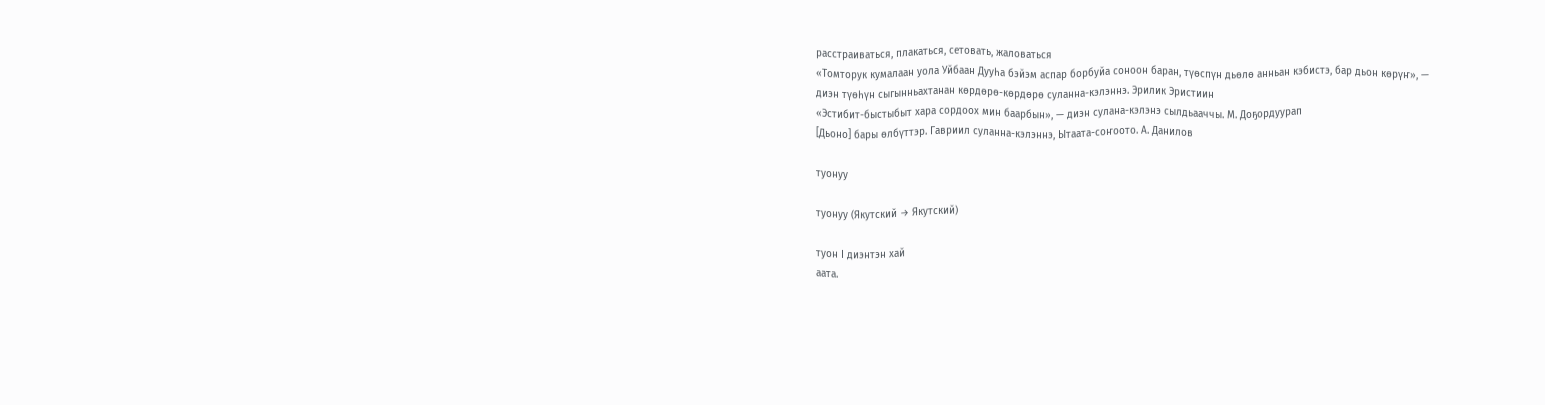расстраиваться, плакаться, сетовать, жаловаться
«Томторук кумалаан уола Уйбаан Дууһа бэйэм аспар борбуйа соноон баран, түөспүн дьөлө анньан кэбистэ, бар дьон көрүҥ», — диэн түөһүн сыгынньахтанан көрдөрө-көрдөрө суланна-кэлэннэ. Эрилик Эристиин
«Эстибит-быстыбыт хара сордоох мин баарбын», — диэн сулана-кэлэнэ сылдьааччы. М. Доҕордуурап
[Дьоно] бары өлбүттэр. Гавриил суланна-кэлэннэ, Ытаата-соҥоото. А. Данилов

туонуу

туонуу (Якутский → Якутский)

туон I диэнтэн хай
аата.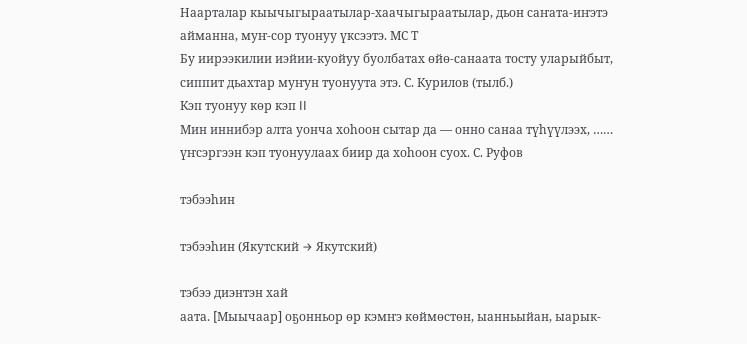Наарталар кыычыгыраатылар-хаачыгыраатылар, дьон саҥата-иҥэтэ айманна, муҥ-сор туонуу үксээтэ. МС Т
Бу иирээкилии иэйии-куойуу буолбатах өйө-санаата тосту уларыйбыт, сиппит дьахтар муҥун туонуута этэ. С. Курилов (тылб.)
Кэп туонуу көр кэп II
Мин иннибэр алта уонча хоһоон сытар да — онно санаа түһүүлээх, …… үҥсэргээн кэп туонуулаах биир да хоһоон суох. С. Руфов

тэбээһин

тэбээһин (Якутский → Якутский)

тэбээ диэнтэн хай
аата. [Мыычаар] оҕонньор өр кэмҥэ көймөстөн, ыанньыйан, ыарык-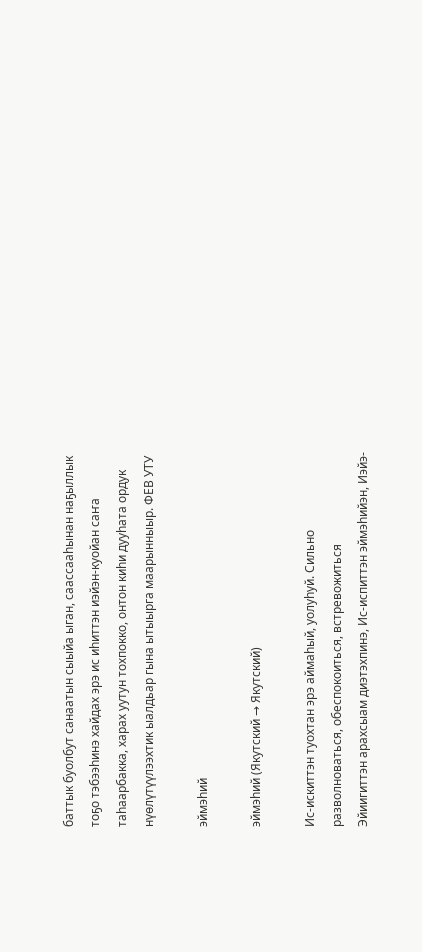баттык буолбут санаатын сыыйа ыган, саассааһынан наҕыллык тоҕо тэбээһинэ хайдах эрэ ис иһиттэн иэйэн-куойан саҥа таһаарбакка, харах уутун тохпокко, онтон киһи дууһата ордук нүөлүтүүлээхтик ыалдьар гына ытыырга маарынныыр. ФЕВ УТУ

эймэһий

эймэһий (Якутский → Якутский)

Ис-искиттэн туохтан эрэ аймаһый, уолуһуй. Сильно разволноваться, обеспокоиться, встревожиться
Эйиигиттэн арахсыам диэтэхпинэ, Ис-испиттэн эймэһийэн, Иэйэ-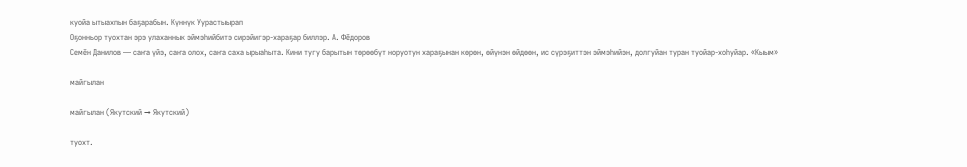куойа ытыахпын баҕарабын. Күннүк Уурастыырап
Оҕонньор туохтан эрэ улаханнык эймэһийбитэ сирэйигэр-хараҕар биллэр. А. Фёдоров
Семён Данилов — саҥа үйэ, саҥа олох, саҥа саха ырыаһыта. Кини тугу барытын төрөөбүт норуотун хараҕынан көрөн, өйүнэн өйдөөн, ис сүрэҕиттэн эймэһийэн, долгуйан туран туойар-хоһуйар. «Кыым»

майгылан

майгылан (Якутский → Якутский)

туохт.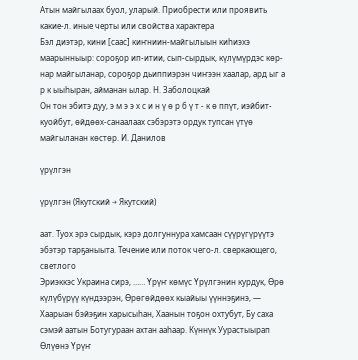Атын майгылаах буол, уларый. Приобрести или проявить какие-л. иные черты или свойства характера
Бэл диэтэр, кини [саас] киҥниин-майгылыын киһиэхэ маарынныыр: сороҕор ип-итии, сып-сырдык, күлүмүрдэс көр-нар майгыланар, сороҕор дьиппиэрэн чиҥээн хаалар, ард ыг а р к ыыһыран, айманан ылар. Н. Заболоцкай
Он тон эбитэ дуу, э м э э х с и н ү ө р б ү т - к ө ппүт, иэйбит-куойбут, өйдөөх-санаалаах сэбэрэтэ ордук тупсан үтүө майгыланан көстөр. И. Данилов

үрүлгэн

үрүлгэн (Якутский → Якутский)

аат. Туох эрэ сырдык, кэрэ долгуннура хамсаан сүүрүгүрүүтэ эбэтэр тарҕаныыта. Течение или поток чего-л. сверкающего, светлого
Эриэккэс Украина сирэ, …… Үрүҥ көмүс Үрүлгэнин курдук, Өрө күлүбүрүү күндээрэн, Өрөгөйдөөх кыайыы үүннэҕинэ, — Хаарыан бэйэҕин харысыһан, Хаанын тоҕон охтубут, Бу саха сэмэй аатын Ботугураан ахтан ааһаар. Күннүк Уурастыырап
Өлүөнэ Үрүҥ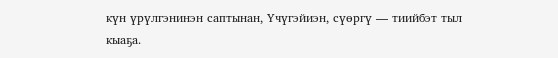күн үрүлгэнинэн саптынан, Үчүгэйиэн, сүөргү — тиийбэт тыл кыаҕа.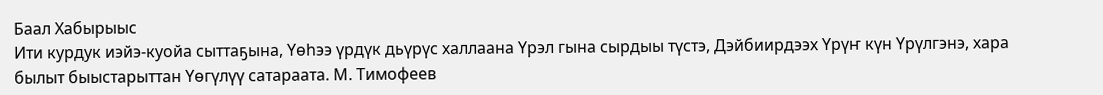Баал Хабырыыс
Ити курдук иэйэ-куойа сыттаҕына, Үөһээ үрдүк дьүрүс халлаана Үрэл гына сырдыы түстэ, Дэйбиирдээх Үрүҥ күн Үрүлгэнэ, хара былыт быыстарыттан Үөгүлүү сатараата. М. Тимофеев